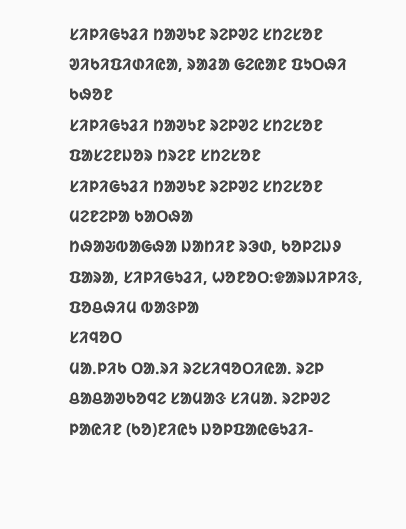ᱥᱤᱞᱤᱜᱩᱲᱤ ᱴᱟᱣᱩᱱ ᱨᱮᱞᱣᱮ ᱥᱴᱮᱥᱚᱱ
ᱣᱤᱠᱤᱯᱤᱰᱤᱭᱟ, ᱨᱟᱲᱟ ᱜᱮᱭᱟᱱ ᱯᱩᱛᱷᱤ ᱠᱷᱚᱱ
ᱥᱤᱞᱤᱜᱩᱲᱤ ᱴᱟᱣᱩᱱ ᱨᱮᱞᱣᱮ ᱥᱴᱮᱥᱚᱱ
ᱯᱟᱥᱮᱱᱡᱚᱨ ᱴᱨᱮᱱ ᱥᱴᱮᱥᱚᱱ
ᱥᱤᱞᱤᱜᱩᱲᱤ ᱴᱟᱣᱩᱱ ᱨᱮᱞᱣᱮ ᱥᱴᱮᱥᱚᱱ
ᱢᱮᱱᱮᱞᱟ ᱠᱟᱛᱷᱟ
ᱴᱷᱟᱶᱵᱟᱜᱷᱟ ᱡᱟᱴᱤᱱ ᱨᱳᱰ, ᱠᱚᱞᱮᱡᱽ ᱯᱟᱨᱟ, ᱥᱤᱞᱤᱜᱩᱲᱤ, ᱦᱚᱱᱚᱛ:ᱫᱟᱨᱡᱤᱞᱤᱝ, ᱯᱚᱪᱷᱤᱢ ᱵᱟᱝᱞᱟ
ᱥᱤᱧᱚᱛ
ᱢᱟᱹᱞᱤᱠ ᱛᱟᱹᱨᱤ ᱨᱮᱥᱤᱧᱚᱛᱤᱭᱟᱹ ᱨᱮᱞ
ᱪᱟᱪᱟᱣᱠᱚᱧᱮ ᱥᱟᱢᱟᱝ ᱥᱤᱢᱟᱹ ᱨᱮᱞᱣᱮ
ᱞᱟᱭᱤᱱ (ᱠᱚ)ᱱᱤᱭᱩ ᱡᱚᱞᱯᱟᱭᱜᱩᱲᱤ-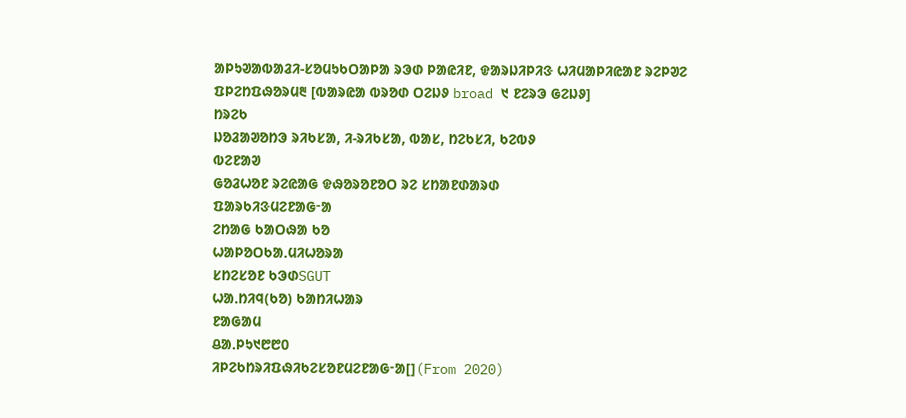ᱟᱞᱩᱣᱟᱵᱟᱲᱤ-ᱥᱚᱢᱩᱠᱛᱟᱞᱟ ᱨᱳᱰ ᱞᱟᱭᱤᱱ, ᱫᱟᱨᱡᱤᱞᱤᱝ ᱦᱤᱢᱟᱞᱤᱭᱟᱱ ᱨᱮᱞᱣᱮ
ᱯᱞᱮᱴᱯᱷᱚᱨᱢ᱓ [ᱵᱟᱨᱭᱟ ᱵᱨᱚᱰ ᱛᱮᱡᱽ broad ᱑ ᱱᱮᱨᱳ ᱜᱮᱡᱽ]
ᱴᱨᱮᱠ
ᱡᱚᱲᱟᱣᱚᱴᱳ ᱨᱤᱠᱥᱟ, ᱤ-ᱨᱤᱠᱥᱟ, ᱵᱟᱥ, ᱴᱮᱠᱥᱤ, ᱠᱮᱵᱽ
ᱵᱮᱱᱟᱣ
ᱜᱚᱲᱦᱚᱱ ᱨᱮᱭᱟᱜ ᱫᱷᱚᱨᱚᱱᱚᱛ ᱨᱮ ᱥᱴᱟᱱᱰᱟᱨᱰ
ᱯᱟᱨᱠᱤᱝᱢᱮᱱᱟᱜᱼᱟ
ᱮᱴᱟᱜ ᱠᱟᱛᱷᱟ ᱠᱚ
ᱦᱟᱞᱚᱛᱠᱟᱹᱢᱤᱦᱚᱨᱟ
ᱥᱴᱮᱥᱚᱱ ᱠᱳᱰSGUT
ᱦᱟᱹᱴᱤᱧ(ᱠᱚ) ᱠᱟᱴᱤᱦᱟᱨ
ᱱᱟᱜᱟᱢ
ᱪᱟᱹᱞᱩ᱑᱘᱘᱐
ᱤᱞᱮᱠᱴᱨᱤᱯᱷᱤᱠᱮᱥᱚᱱᱢᱮᱱᱟᱜᱼᱟ[](From 2020)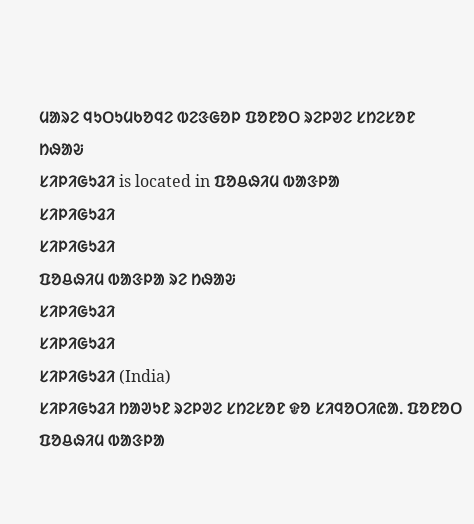ᱢᱟᱨᱮ ᱧᱩᱛᱩᱢᱠᱚᱧᱮ ᱵᱮᱝᱜᱚᱞ ᱯᱚᱱᱚᱛ ᱨᱮᱞᱣᱮ ᱥᱴᱮᱥᱚᱱ
ᱴᱷᱟᱶ
ᱥᱤᱞᱤᱜᱩᱲᱤ is located in ᱯᱚᱪᱷᱤᱢ ᱵᱟᱝᱞᱟ
ᱥᱤᱞᱤᱜᱩᱲᱤ
ᱥᱤᱞᱤᱜᱩᱲᱤ
ᱯᱚᱪᱷᱤᱢ ᱵᱟᱝᱞᱟ ᱨᱮ ᱴᱷᱟᱶ
ᱥᱤᱞᱤᱜᱩᱲᱤ
ᱥᱤᱞᱤᱜᱩᱲᱤ
ᱥᱤᱞᱤᱜᱩᱲᱤ (India)
ᱥᱤᱞᱤᱜᱩᱲᱤ ᱴᱟᱣᱩᱱ ᱨᱮᱞᱣᱮ ᱥᱴᱮᱥᱚᱱ ᱫᱚ ᱥᱤᱧᱚᱛᱤᱭᱟᱹ ᱯᱚᱱᱚᱛ ᱯᱚᱪᱷᱤᱢ ᱵᱟᱝᱞᱟ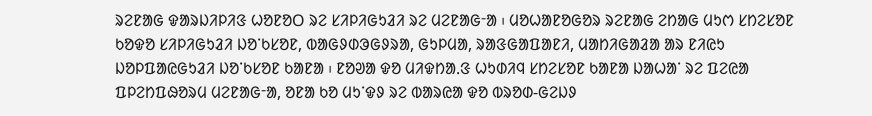ᱨᱮᱱᱟᱜ ᱫᱟᱨᱡᱤᱞᱤᱝ ᱦᱚᱱᱚᱛ ᱨᱮ ᱥᱤᱞᱤᱜᱩᱲᱤ ᱨᱮ ᱢᱮᱱᱟᱜᱼᱟ ᱾ ᱢᱚᱦᱟᱱᱚᱜᱚᱨ ᱨᱮᱱᱟᱜ ᱮᱴᱟᱜ ᱢᱩᱬ ᱥᱴᱮᱥᱚᱱ ᱠᱚᱫᱚ ᱥᱤᱞᱤᱜᱩᱲᱤ ᱡᱚᱸᱠᱥᱚᱱ, ᱵᱟᱜᱽᱰᱳᱜᱽᱨᱟ, ᱜᱩᱞᱢᱟ, ᱨᱟᱝᱜᱟᱯᱟᱱᱤ, ᱢᱟᱴᱤᱜᱟᱲᱟ ᱟᱨ ᱱᱤᱭᱩ ᱡᱚᱞᱯᱟᱭᱜᱩᱲᱤ ᱡᱚᱸᱠᱥᱚᱱ ᱠᱟᱱᱟ ᱾ ᱱᱚᱣᱟ ᱫᱚ ᱢᱤᱫᱴᱟᱹᱝ ᱦᱩᱰᱤᱧ ᱥᱴᱮᱥᱚᱱ ᱠᱟᱱᱟ ᱡᱟᱦᱟᱸ ᱨᱮ ᱯᱮᱭᱟ ᱯᱞᱮᱴᱯᱷᱚᱨᱢ ᱢᱮᱱᱟᱜᱼᱟ, ᱚᱱᱟ ᱠᱚ ᱢᱩᱸᱫᱽ ᱨᱮ ᱵᱟᱨᱭᱟ ᱫᱚ ᱵᱨᱚᱰ-ᱜᱮᱡᱽ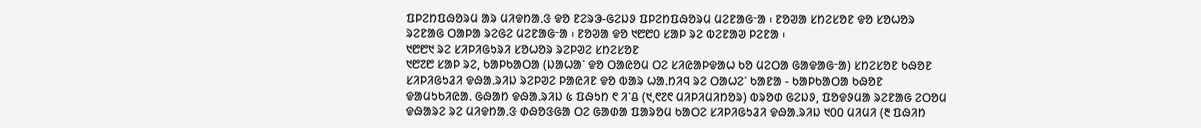ᱯᱞᱮᱴᱯᱷᱚᱨᱢ ᱟᱨ ᱢᱤᱫᱴᱟᱹᱝ ᱫᱚ ᱱᱮᱨᱳ-ᱜᱮᱡᱽ ᱯᱞᱮᱴᱯᱷᱚᱨᱢ ᱢᱮᱱᱟᱜᱼᱟ ᱾ ᱱᱚᱣᱟ ᱥᱴᱮᱥᱚᱱ ᱫᱚ ᱥᱚᱦᱚᱨ ᱨᱮᱱᱟᱜ ᱛᱟᱞᱟ ᱨᱮᱜᱮ ᱢᱮᱱᱟᱜᱼᱟ ᱾ ᱱᱚᱣᱟ ᱫᱚ ᱑᱘᱘᱐ ᱥᱟᱞ ᱨᱮ ᱵᱮᱱᱟᱣ ᱞᱮᱱᱟ ᱾
᱑᱘᱘᱑ ᱨᱮ ᱥᱤᱞᱤᱜᱩᱨᱤ ᱥᱚᱦᱚᱨ ᱨᱮᱞᱣᱮ ᱥᱴᱮᱥᱚᱱ
᱑᱘᱗᱘ ᱥᱟᱞ ᱨᱮ, ᱠᱟᱞᱠᱟᱛᱟ (ᱡᱟᱦᱟᱸ ᱫᱚ ᱛᱟᱭᱚᱢ ᱛᱮ ᱥᱤᱭᱟᱞᱫᱟᱦ ᱠᱚ ᱢᱮᱛᱟ ᱜᱟᱫᱟᱜᱼᱟ) ᱥᱴᱮᱥᱚᱱ ᱠᱷᱚᱱ ᱥᱤᱞᱤᱜᱩᱲᱤ ᱫᱷᱟᱹᱨᱤᱡ ᱨᱮᱞᱣᱮ ᱞᱟᱭᱤᱱ ᱫᱚ ᱵᱟᱨ ᱦᱟᱹᱴᱤᱧ ᱨᱮ ᱛᱟᱦᱮᱸ ᱠᱟᱱᱟ - ᱠᱟᱞᱠᱟᱛᱟ ᱠᱷᱚᱱ ᱫᱟᱢᱩᱠᱤᱭᱟᱹ ᱜᱷᱟᱴ ᱫᱷᱟᱹᱨᱤᱡ ᱕ ᱯᱷᱩᱴ ᱖ ᱤᱸᱪ (᱑,᱖᱗᱖ ᱢᱤᱞᱤᱢᱤᱴᱚᱨ) ᱵᱨᱚᱰ ᱜᱮᱡᱽ, ᱯᱚᱫᱽᱢᱟ ᱨᱮᱱᱟᱜ ᱮᱛᱚᱢ ᱫᱷᱟᱨᱮ ᱨᱮ ᱢᱤᱫᱴᱟᱹᱝ ᱰᱷᱚᱝᱜᱟ ᱛᱮ ᱜᱟᱰᱟ ᱯᱟᱨᱚᱢ ᱠᱟᱛᱮ ᱥᱤᱞᱤᱜᱩᱲᱤ ᱫᱷᱟᱹᱨᱤᱡ ᱑᱐᱐ ᱢᱤᱢᱤ (᱓ ᱯᱷᱤᱴ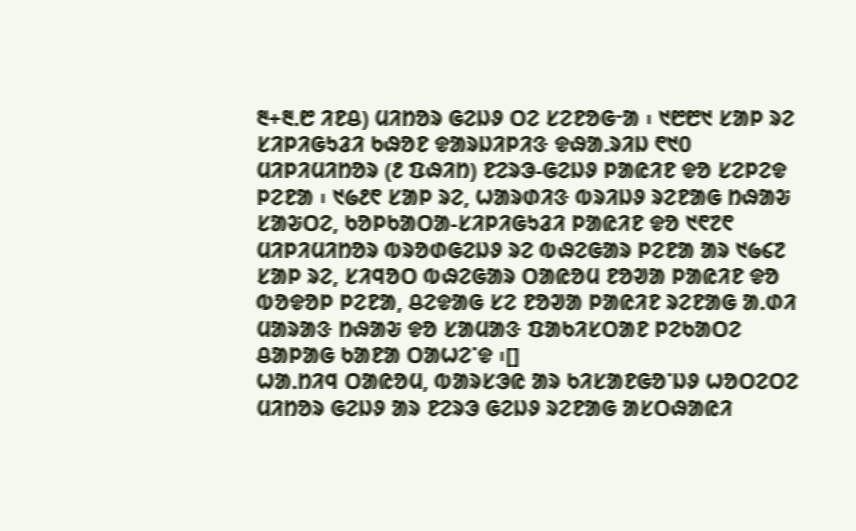᱓+᱓ᱹ᱘ ᱤᱱᱪ) ᱢᱤᱴᱚᱨ ᱜᱮᱡᱽ ᱛᱮ ᱥᱮᱱᱚᱜᱼᱟ ᱾ ᱑᱘᱘᱑ ᱥᱟᱞ ᱨᱮ ᱥᱤᱞᱤᱜᱩᱲᱤ ᱠᱷᱚᱱ ᱫᱟᱨᱡᱤᱞᱤᱝ ᱫᱷᱟᱹᱨᱤᱡ ᱖᱑᱐ ᱢᱤᱞᱤᱢᱤᱴᱚᱨ (᱒ ᱯᱷᱤᱴ) ᱱᱮᱨᱳ-ᱜᱮᱡᱽ ᱞᱟᱭᱤᱱ ᱫᱚ ᱥᱮᱞᱮᱫ ᱞᱮᱱᱟ ᱾ ᱑᱙᱒᱖ ᱥᱟᱞ ᱨᱮ, ᱦᱟᱨᱰᱤᱝ ᱵᱨᱤᱡᱽ ᱨᱮᱱᱟᱜ ᱴᱷᱟᱶ ᱥᱟᱶᱛᱮ, ᱠᱚᱞᱠᱟᱛᱟ-ᱥᱤᱞᱤᱜᱩᱲᱤ ᱞᱟᱭᱤᱱ ᱫᱚ ᱑᱖᱗᱖ ᱢᱤᱞᱤᱢᱤᱴᱚᱨ ᱵᱨᱚᱰᱜᱮᱡᱽ ᱨᱮ ᱵᱷᱮᱜᱟᱨ ᱞᱮᱱᱟ ᱟᱨ ᱑᱙᱔᱗ ᱥᱟᱞ ᱨᱮ, ᱥᱤᱧᱚᱛ ᱵᱷᱮᱜᱟᱨ ᱛᱟᱭᱚᱢ ᱱᱚᱣᱟ ᱞᱟᱭᱤᱱ ᱫᱚ ᱵᱚᱫᱚᱞ ᱞᱮᱱᱟ, ᱪᱮᱫᱟᱜ ᱥᱮ ᱱᱚᱣᱟ ᱞᱟᱭᱤᱱ ᱨᱮᱱᱟᱜ ᱟᱹᱰᱤ ᱢᱟᱨᱟᱝ ᱴᱷᱟᱶ ᱫᱚ ᱥᱟᱢᱟᱝ ᱯᱟᱠᱤᱥᱛᱟᱱ ᱞᱮᱠᱟᱛᱮ ᱪᱟᱞᱟᱜ ᱠᱟᱱᱟ ᱛᱟᱦᱮᱸᱫ ᱾[]
ᱦᱟᱹᱴᱤᱧ ᱛᱟᱭᱚᱢ, ᱵᱟᱨᱥᱳᱭ ᱟᱨ ᱠᱤᱥᱟᱱᱜᱚᱸᱡᱽ ᱦᱚᱛᱮᱛᱮ ᱢᱤᱴᱚᱨ ᱜᱮᱡᱽ ᱟᱨ ᱱᱮᱨᱳ ᱜᱮᱡᱽ ᱨᱮᱱᱟᱜ ᱟᱥᱛᱷᱟᱭᱤ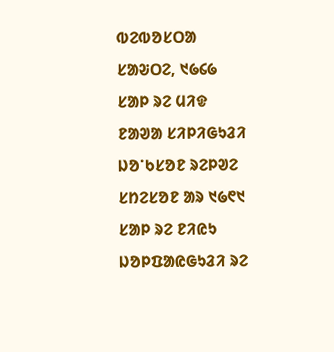ᱵᱮᱵᱚᱥᱛᱟ ᱥᱟᱶᱛᱮ, ᱑᱙᱔᱙ ᱥᱟᱞ ᱨᱮ ᱢᱤᱫ ᱱᱟᱣᱟ ᱥᱤᱞᱤᱜᱩᱲᱤ ᱡᱚᱸᱠᱥᱚᱱ ᱨᱮᱞᱣᱮ ᱥᱴᱮᱥᱚᱱ ᱟᱨ ᱑᱙᱖᱑ ᱥᱟᱞ ᱨᱮ ᱱᱤᱭᱩ ᱡᱚᱞᱯᱟᱭᱜᱩᱲᱤ ᱨᱮ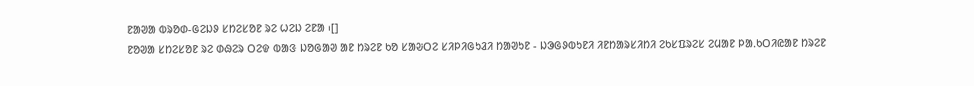ᱱᱟᱣᱟ ᱵᱨᱚᱰ-ᱜᱮᱡᱽ ᱥᱴᱮᱥᱚᱱ ᱨᱮ ᱦᱮᱡ ᱮᱱᱟ ᱾[]
ᱱᱚᱣᱟ ᱥᱴᱮᱥᱚᱱ ᱨᱮ ᱰᱷᱮᱨ ᱛᱮᱫ ᱵᱟᱝ ᱡᱚᱜᱟᱣ ᱟᱱ ᱴᱨᱮᱱ ᱠᱚ ᱥᱟᱶᱛᱮ ᱥᱤᱞᱤᱜᱩᱲᱤ ᱴᱟᱣᱩᱱ - ᱡᱳᱜᱽᱵᱩᱱᱤ ᱤᱱᱴᱟᱨᱥᱤᱴᱤ ᱮᱠᱥᱯᱨᱮᱥ ᱮᱢᱟᱱ ᱞᱟᱹᱠᱛᱤᱭᱟᱱ ᱴᱨᱮᱱ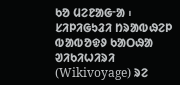ᱠᱚ ᱢᱮᱱᱟᱜᱼᱟ ᱾
ᱥᱤᱞᱤᱜᱩᱲᱤ ᱴᱨᱟᱵᱷᱮᱞ ᱵᱟᱵᱚᱫᱽ ᱠᱟᱛᱷᱟ ᱣᱤᱠᱤᱦᱤᱨᱤ (Wikivoyage) ᱨᱮ